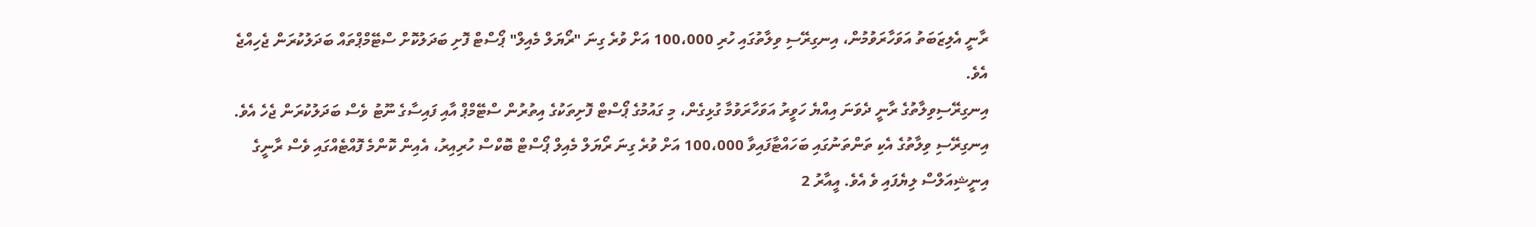ރާނީ އެލިޒަބަތު އަވަހާރަވުމުން، އިނގިރޭސި ވިލާތުގައި ހުރި 100،000 އަށް ވުރެ ގިނަ "ރޯޔަލް މެއިލް" ޕޯސްޓް ފޮށި ބަދަލުކޮށް ސްޓޭމްޕްތައް ބަދަލުކުރަން ޖެހިއްޖެ އެވެ.
އިނގިރޭސިވިލާތުގެ ރާނީ ދެވަނަ އިއްޔެ ހަވީރު އަވަހާރަވުމާ ގުޅިގެން، މި ގައުމުގެ ޕޯސްޓް ފޮށިތަކުގެ އިތުރުން ސްޓޭމްޕް އާއި ފައިސާގެ ނޫޓު ވެސް ބަދަލުކުރަން ޖެހެ އެވެ.
އިނގިރޭސި ވިލާތުގެ އެކި ތަންތަނުގައި ބަހައްޓާފައިވާ 100،000 އަށް ވުރެ ގިނަ ރޯޔަލް މެއިލް ޕޯސްޓް ބޮކްސް ހުރިއިރު، އެއިން ކޮންމެ ފޮއްޓެއްގައި ވެސް ރާނީގެ އިނީޝިއަލްސް ލިޔެފައި ވެ އެވެ. އީއާރު 2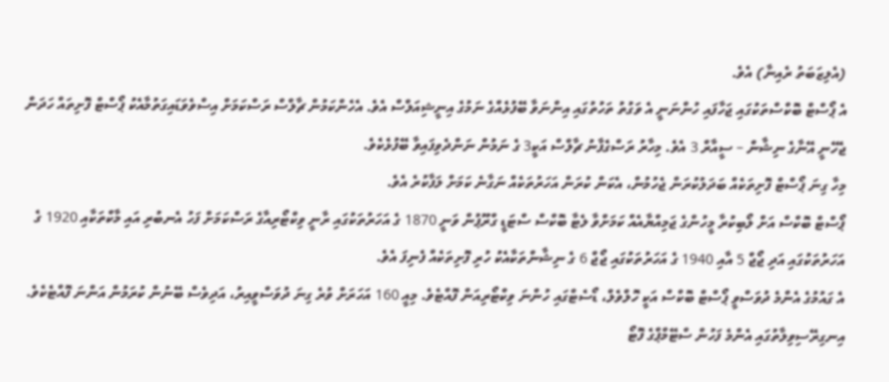(އެލިޒަބަތު ރެއިނާ) އެވެ.
އެ ޕޯސްޓް ބޮކްސްތަކުގައި ޖަހާފައި ހުންނަނީ އެ ވަގުތު ތަހުތުގައި އިންނަވާ ބޭފުޅެއްގެ ނަމުގެ އިނީޝިއަލްސް އެވެ. އެހެންކަމުން ޗާލްސް ރަސްކަމަށް އިސްވެވަޑައިގަތުމާއެކު ޕޯސްޓް ފޮށިތައް ހަދަން ޖެހޭނީ އޭނާގެ ނިޝާން – ސީއާރް 3 އެވެ. މިހާރު ރަސްގެފާނު ޗާލްސް އަކީ3 ގެ ނަމުން ނަންދެވިފައިވާ ބޭފުޅެކެވެ.
މިހާ ގިނަ ޕޯސްޓް ފޮށިތަކެއް ބަދަލުކުރަން ޖެހުމުން، އެކަން ކުރަން އަހަރުތަކެއް ނަގާނެ ކަމަށް ލަފާކުރެ އެވެ.
ޕޯސްޓް ބޮކްސް އަށް ލޯބިކުރާ މީހުންގެ ޖަމިއްޔާއެއް ކަމަށްވާ ލެޓާ ބޮކްސް ސްޓަޑީ ގްރޫޕުން ވަނީ 1870 ގެ އަހަރުތަކުގައި ރާނީ ވިކްޓޯރިއާގެ ރަސްކަމަށް ފަހު އެނބުރި އައި މާކްތަކާއި 1920 ގެ އަހަރުތަކުގައި އަދި ޖޯޖް 5 އާއި 1940 ގެ އަހަރުތަކުގައި ޖޯޖް 6 ގެ ނިޝާންތަކާއެކު ހުރި ފޮށިތަކެއް ފެނިފަ އެވެ.
އެ ގައުމުގެ އެންމެ ދުވަސްވީ ޕޯސްޓް ބޮކްސް އަކީ ހޮލްވެލް، ޑޯސެޓްގައި ހުންނަ ވިކްޓޯރިއަން ފޮއްޓެވެ. މިއީ 160 އަހަރަށް ވުރެ ގިނަ ދުވަސްވީއިރު، އަދިވެސް ބޭނުން ކުރަމުން އަންނަ ފޮއްޓެކެވެ.
އިނގިރޭސިވިލާތުގައި އެންމެ ފަހުން ސްޓޭމްޕްގެ ފޮޓޯ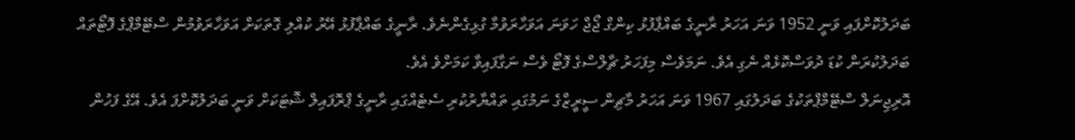ބަދަލުކޮށްފައި ވަނީ 1952 ވަނަ އަހަރު ރާނީގެ ބައްޕާފުޅު ކިންގް ޖޯޖް ހަވަނަ އަވަހާރަވުމާ ގުޅިގެންނެވެ. ރާނީގެ ބައްޕާފުޅު އޭރު ކުއްލި ގޮތަކަށް އަވަހާރަވުމުން ސްޓޭމްޕްގެ ފޮޓޯތައް ބަދަލުކުރަން ކުޑަ ދުވަސްކޮޅެއް ނެގި އެވެ. ނަމަވެސް މިފަހަރު ޗާލްސްގެ ފޮޓޯ ވެސް ނަގާފައިވާ ކަމަށްވެ އެވެ.
އޮރިޖިނަލް ސްޓޭމްޕްތަކުގެ ބަދަލުގައި 1967 ވަނަ އަހަރު މާޗިން ސީރީޒްގެ ނަމުގައި ތައްޔާރުކުރި ސެޓެއްގައި ރާނީގެ ޕްރޮފައިލް ޝޮޓަކަށް ވަނީ ބަދަލުކޮށްފަ އެވެ. އޭގެ ފަހުން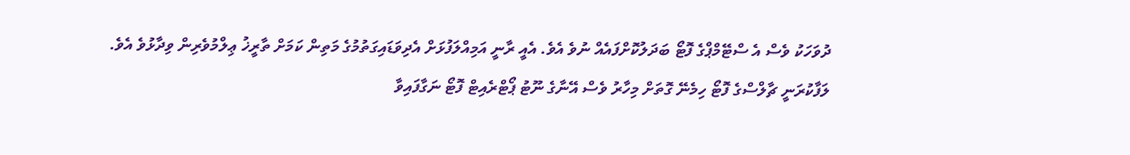ދުވަހަކު ވެސް އެ ސްޓޭމްޕްގެ ފޮޓޯ ބަދަލުކޮށްފައެއް ނުވެ އެވެ. އެއީ ރާނީ އަމިއްލަފުޅަށް އެދިވަޑައިގަތުމުގެ މަތިން ކަމަށް ތާރީޚު ޢިލްމުވެރިން ވިދާޅުވެ އެވެ.
ލަފާކުރަނީ ޗާލްސްގެ ފޮޓޯ ހިމެނޭ ގޮތަށް މިހާރު ވެސް އޭނާގެ ނޫޓު ޕޯޓްރެއިޓް ފޮޓޯ ނަގާފައިވާ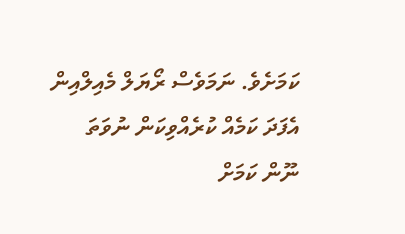ކަމަށެވެ. ނަމަވެސް ރޯޔަލް މެއިލްއިން އެފަދަ ކަމެއް ކުރެއްވިކަން ނުވަތަ ނޫން ކަމަށް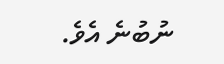ނުބުނެ އެވެ.